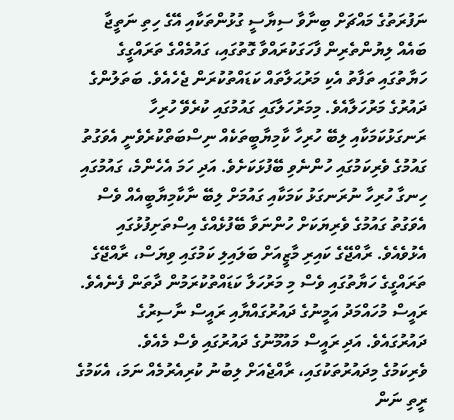ނަފުރަތުގެ މައްޗަށް ބިނާވާ ސިޔާސީ ގުޅުންތަކާއި އޭގެ ހިތި ނަތީޖާ
ބައެއް ލިޔުންތެރިން ފާހަގަކުރައްވާ ގޮތުގައި، ގައުމެއްގެ ތަރައްގީގެ ހަޔާތުގައި ތަފާތު އެކި މަރުޙަލާތައް ކަޑައްތުކުރަން ޖެހެއެވެ. ބަތަލުންގެ ދައުރުގެ މަރުހަލާއެވެ. މިމަރުހަލާގައި ގައުމުގައި ކުރެވޭ ހުރިހާ ރަނގަޅުކަމަކާއި ލިބޭ ހުރިހާ ކާމިޔާބީތަކެއް ނިސްބަތްކުރެވެނީ އެވަގުތު ގައުމުގެ ވެރިކަމުގައި ހުންނެވި ބޭފުޅަކަށެވެ. އަދި ހަމަ އެހެންމެ، ގައުމުގައި ހިނގާ ހުރިހާ ނުރަނގަޅު ކަމަކާއި ގައުމަށް ލިބޭ ނާކާމިޔާބީއެއް ވެސް އެވަގުތު ގައުމުގެ ވެރިޔަކަށް ހުންނަވާ ބޭފުޅެއްގެ އިސްތަށިފުޅުގައި އެޅުވެއެވެ. ރާއްޖޭގެ ކައިރި މާޒީއަށް ބަލައިލި ކަމުގައި ވިޔަސް، ރާއްޖޭގެ ތަރައްގީގެ ހަޔާތުގައި ވެސް މި މަރުހަލާ ކަޑައްތުކުރަމުން ދާތަން ފެނެއެވެ. ރައީސް މުހައްމަދު އަމީނުގެ ދައުރުގައްޔާއި ރައީސް ނާސިރުގެ ދައުރުގައެވެ. އަދި ރައީސް މައުމޫނުގެ ދައުރުގައި ވެސް މެއެވެ.
ވެރިކަމުގެ މިދައުރުތަކުގައި، ރާއްޖެއަށް ލިބުނު ކުރިއެރުމެއް ނަމަ، އެކަމުގެ ރީތި ނަން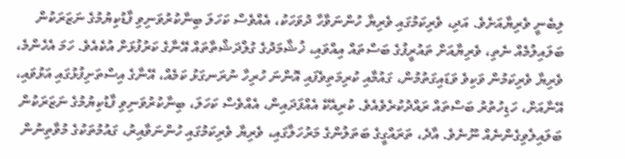ލިބެނީ ވެރިޔާއަށެވެ. އަދި، ވެރިކަމުގައި ވެރިޔާ ހުންނަވާހާ ދުވަހަކު، އެއްވެސް ކަހަލަ ބިނާކުރުވަނިވި ފާޑުކިޔުމުގެ ނަޒަރަކުން ބަލައިލުމެއް ނެތި، ވެރިޔާއަށް ތައުރީފުގެ ބަސްތައް އިއްވައި، ޚުޝާމަދުގެ ގުލްދަޝްތާތައް އޭނާގެ ކަރުފުޅަށް އުކެއެވެ. ހަމަ އެހެންމެ، ވެރިޔާ ވެރިކަމުން ވަކިވެ ވަޑައިގަތުމުން، ގައުމާއި ކުރިމަތިވެފައި އޮންނަ ހުރިހާ ނުރަނގަޅު ކަމެއް، އޭނާގެ އިސްތަށިފުޅުގައި އަޅުވައި، އޭނާއަށް، ހަޑިހުތުރު ބަސްތައް ރައްދުކުރެވެއެވެ. ކުރިއެކޭ އެއްފަދައިން، އެއްވެސް ކަހަލަ، ބިނާކުރުވަނިވި ފާޑުކިޔުމުގެ ނަޒަރަކުން ބަލައިލެވިގެންނެއް ނޫނެވެ. އާދެ، ތަރައްގީގެ ބަތަލުންގެ މަރުހަލާގައި، ވެރިޔާ ވެރިކަމުގައި ހުންނަވާއިރު، ގައުމުތަކުގެ މުވާތިނުން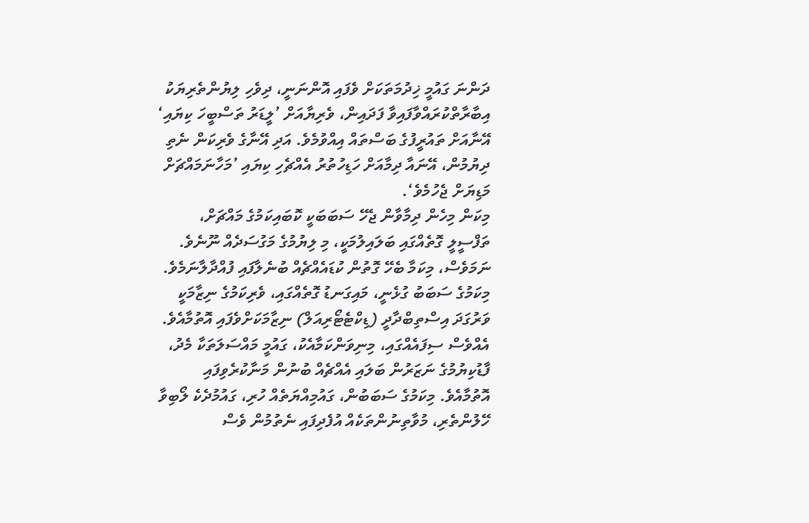ދަންނަ ގައުމީ ޚިދުމަތަކަށް ވެފައި އޮންނަނީ، ދިވެހި ލިޔުންތެރިޔަކު އިބާރާތްކުރައްވާފައިވާ ފަދައިން، ވެރިޔާއަށް ’ލީޑަރު ތަސްބީހަ ކިޔައި‘ އޭނާއަށް ތައުރީފުގެ ބަސްތައް އިއްވުމެވެ. އަދި އޭނާގެ ވެރިކަން ނެތި ދިޔުމުން، އޭނައާ ދިމާއަށް ހަޑިހުތުރު އެއްޗެހި ކިޔައި ’މަހާނަމައްޗަށް މަޑިޔަށް ޖެހުމެވެ‘.
މިކަން މިހެން ދިމާވާން ޖެހޭ ސަބަބަކީ ކޮބައިކަމުގެ މައްޗަށް، ތަފްސީލީ ގޮތެއްގައި ބަލައިލުމަކީ، މި ލިޔުމުގެ މަގުސަދެއް ނޫނެވެ. ނަމަވެސް، މިކަމާ ބެހޭ ގޮތުން ކުޑައެއްޗެއް ބުނެލާފައި ފުއްދާލާނަމެވެ. މިކަމުގެ ސަބަބު ގުޅެނީ، މައިގަނޑު ގޮތެއްގައި، ވެރިކަމުގެ ނިޒާމަކީ ވަރުގަދަ އިސްތިބްދާދީ (ޑިކްޓެޓޯރިއަލް) ނިޒާމަކަށްވެފައި އޮތުމާއެވެ. އެއްވެސް ސިފައެއްގައި، މިނިވަންކަމާއެކު، ގައުމީ މައްސަލަތަކާ މެދު، ފާޑުކިޔުމުގެ ނަޒަރުން ބަލައި އެއްޗެއް ބުނުން މަނާކުރެވިފައި އޮތުމާއެވެ. މިކަމުގެ ސަބަބުން، ގައުމިއްޔަތެއް ހުރި، ގައުމުދެކެ ލޯބިވާ ހޭލުންތެރި، މުވާތިނުންތަކެއް އުފެދިފައި ނެތުމުން ވެސް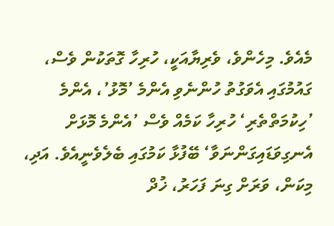މެއެވެ. މިހެންވެ، ވެރިޔާއަކީ، ހުރިހާ ގޮތަކުން ވެސް، ގައުމުގައި އެވަގުތު ހުންނެވި އެންމެ ’މޮޅު’، އެންމެ ’ހިކުމަތްތެރި‘ ހުރިހާ ކަމެއް ވެސް ’އެންމެ މޮޅަށް އެނގިވަޑައިގަންނަވާ‘ ބޭފުޅާ ކަމުގައި ބެލެވެނީއެވެ. އަދި، މިކަން، ވަރަށް ގިނަ ފަހަރު، ޚުދް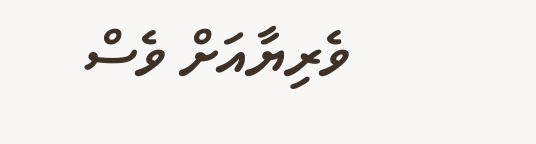ވެރިޔާއަށް ވެސް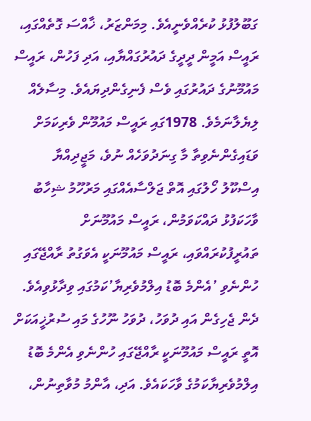ގަބޫލުފުޅު ކުރެއްވެނީއެވެ. މިމަންޒަރު، ޚާއްސަ ގޮތެއްގައި، ރައީސް އަމީން ދީދީގެ ދައުރުގައްޔާއި، އަދި ފަހުން، ރައީސް މައުމޫނުގެ ދައުރުގައި ވެސް ފެނިގެންދިޔައެވެ. މިސާލެއް ލިޔެލާނަމެވެ. 1978ގައި ރައީސް މައުމޫން ވެރިކަމަށް ވަޑައިގެންނެވިތާ މާ ގިނަދުވަހެއް ނުވެ، މަޖީދިއްޔާ އިސްކޫލު ހޯލުގައި އޮތް ޖަލްސާއެއްގައި މަރުހޫމު ޝިހާބު ވާހަކަފުޅު ދައްކަވަމުން، ރައީސް މައުމޫނަށް ތައުރީފުކުރައްވައި، ރައީސް މައުމޫނަކީ އެވަގުތު ރާއްޖޭގައި ހުންނެވި ’އެންމެ ބޮޑު އިލްމުވެރިޔާ’ކަމުގައި ވިދާޅުވިއެވެ. ދެން ޖެހިގެން އައި ދުވަހު، ދުވަހު ނޫހުގެ މައި ސުރުޚީއަކަށް އޮތީ ރައީސް މައުމޫނަކީ ރާއްޖޭގައި ހުންނެވި އެންމެ ބޮޑު އިލްމުވެރިޔާކަމުގެ ވާހަކައެވެ. އަދި، އާންމު މުވާތިނުން،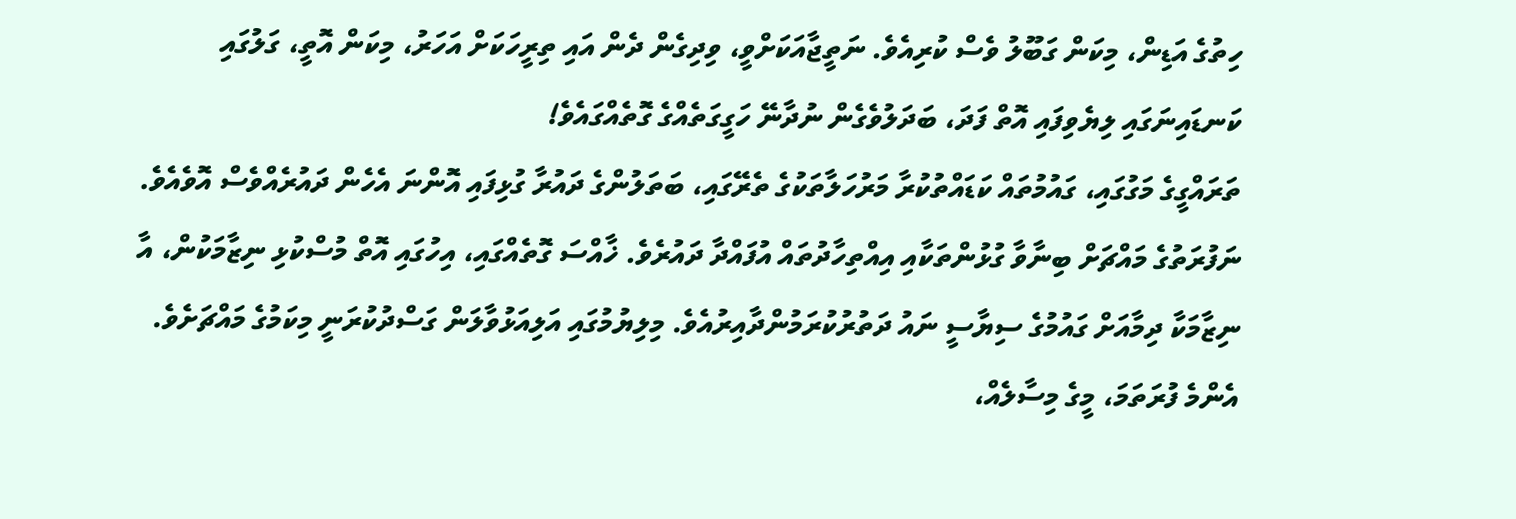ހިތުގެ އަޑިން، މިކަން ގަބޫލު ވެސް ކުރިއެވެ. ނަތީޖާއަކަށްވީ، ވިދިގެން ދެން އައި ތިރީހަކަށް އަހަރު، މިކަން އޮތީ، ގަލުގައި ކަނޑައިނަގައި ލިޔެވިފައި އޮތް ފަދަ، ބަދަލުވެގެން ނުދާނޭ ހަގީގަތެއްގެ ގޮތެއްގައެވެ!
ތަރައްގީގެ މަގުގައި، ގައުމުތައް ކަޑައްތުކުރާ މަރުހަލާތަކުގެ ތެރޭގައި، ބަތަލުންގެ ދައުރާ ގުޅިފައި އޮންނަ އެހެން ދައުރެއްވެސް އޮވެއެވެ. ނަފުރަތުގެ މައްޗަށް ބިނާވާ ގުޅުންތަކާއި އިއްތިހާދުތައް އުފައްދާ ދައުރެވެ. ޚާއްސަ ގޮތެއްގައި، އިހުގައި އޮތް މުސްކުޅި ނިޒާމަކުން، އާ ނިޒާމަކާ ދިމާއަށް ގައުމުގެ ސިޔާސީ ނައު ދަތުރުކުރަމުންދާއިރުއެވެ. މިލިޔުމުގައި އަލިއަޅުވާލަން ގަސްދުކުރަނީ މިކަމުގެ މައްޗަށެވެ. އެންމެ ފުރަތަމަ، މީގެ މިސާލެއް،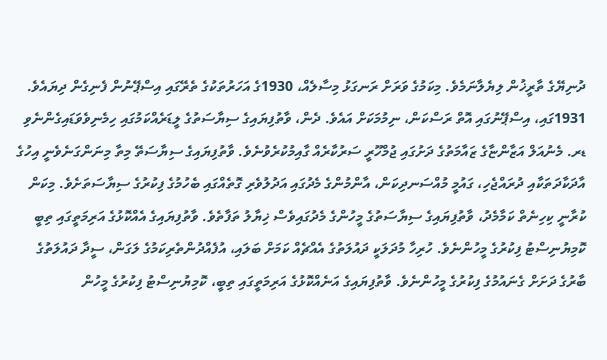ދުނިޔޭގެ ތާރީޚުން ލިޔެލާނަމެވެ. މިކަމުގެ ވަރަށް ރަނގަޅު މިސާލެއް، 1930ގެ އަހަރުތަކުގެ ތެރޭގައި އިސްޕޭނުން ފެނިގެން ދިޔައެވެ.
1931ގައި، އިސްޕޭނުގައި އޮތް ރަސްކަން، ނިމުމަކަށް އައެވެ. ދެން، ވާތުފިޔައިގެ ސިޔާސަތުގެ ލީޑަރެއްކަމުގައި ހިމެނިވެވަޑައިގެންނެވި ޑރ. މެނުއަލް އަޒާންޏާގެ ޒައާމަތުގެ ދަށުގައި ޖުމްހޫރީ ސަރުކާރެއް ގާއިމުކުރެވުނެވެ. ވާތުފިޔައިގެ ސިޔާސަތޭ މިތާ މިނަންގަނެވެނީ އިހުގެ އާދަކާދަތަކާއި ދުރައްޖެހި، ގައުމީ މުއްސަނދިކަން، އާންމުންގެ މެދުގައި އަދުލުވެރި ގޮތެއްގައި ބެހުމުގެ ފިކުރުގެ ސިޔާސަތަށެވެ. މިކަން ކުރާނީ ކިހިނެތް ކަމާމެދު، ވާތުފިޔައިގެ ސިޔާސަތުގެ މީހުންގެ މެދުގައިވެސް ޚިޔާލު ތަފާތެވެ. ވާތުފިޔައިގެ އެއްކޮޅުގެ އަރިމަތީގައި ތިބީ ކޮމިޔުނިސްޓު ފިކުރުގެ މީހުންނެވެ. ހުރިހާ މުދަލަކީ ދައުލަތުގެ އެއްޗެއް ކަމަށް ބަލައި، އުފެއްދުންތެރިކަމުގެ ލަގަން، ސީދާ ދައުލަތުގެ ބާރުގެ ދަށަށް ގެނައުމުގެ ފިކުރުގެ މީހުންނެވެ. ވާތުފިޔައިގެ އަނެއްކޮޅުގެ އަރިމަތީގައި ތިބީ، ކޮމިޔުނިސްޓު ފިކުރުގެ މީހުން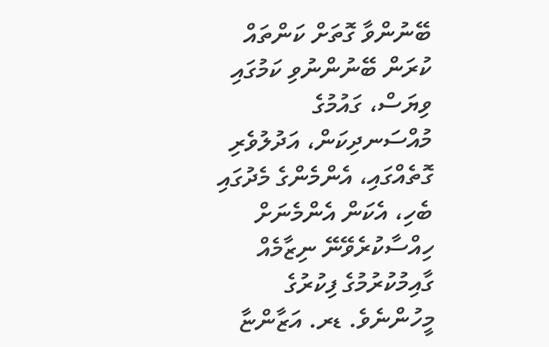ބޭނުންވާ ގޮތަށް ކަންތައް ކުރަން ބޭނުންނުވި ކަމުގައި ވިޔަސް، ގައުމުގެ މުއްސަނދިކަން، އަދުލުވެރި ގޮތެއްގައި، އެންމެންގެ މެދުގައި ބެހި، އެކަން އެންމެނަށް ހިއްސާކުރެވޭނޭ ނިޒާމެއް ގާއިމުކުރުމުގެ ފިކުރުގެ މީހުންނެވެ. ޑރ. އަޒާންޏާ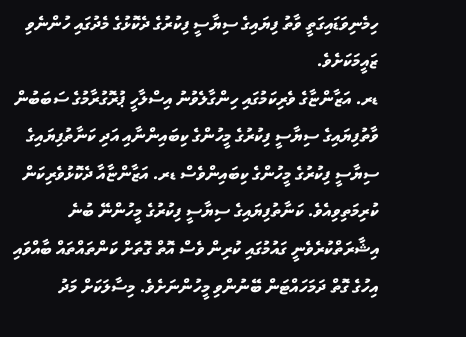ހިމެނިވަޑައިގަތީ ވާތު ފިޔައިގެ ސިޔާސީ ފިކުރުގެ ދެކޮޅުގެ މެދުގައި ހުންނެވި ޒައީމަކަށެވެ.
ޑރ. އަޒާންޏާގެ ވެރިކަމުގައި ހިންގާލެވުނު އިސްލާހީ ޕުރޮގުރާމުގެ ސަބަބުން ވާތުފިޔައިގެ ސިޔާސީ ފިކުރުގެ މީހުންގެ ކިބައިންނާއި އަދި ކަނާތުފިޔައިގެ ސިޔާސީ ފިކުރުގެ މީހުންގެ ކިބައިންވެސް ޑރ. އަޒާންޏާއާ ދެކޮޅުވެރިކަން ކުރިމަތިވިއެވެ. ކަނާތުފިޔައިގެ ސިޔާސީ ފިކުރުގެ މީހުންނޭ ބުނެ އިޝާރަތްކުރެވެނީ ގައުމުގައި ކުރިން ވެސް އޮތް ގޮތަށް ކަންތައްތައް ބާއްވައި އިހުގެ ގޮތް ދަމަހައްޓަން ބޭނުންވި މީހުންނަށެވެ. މިސާލަކަށް މަދު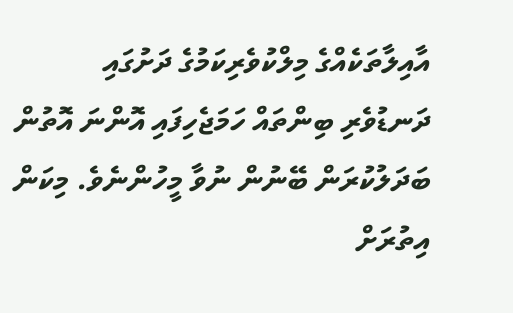އާއިލާތަކެއްގެ މިލްކުވެރިކަމުގެ ދަށުގައި ދަނޑުވެރި ބިންތައް ހަމަޖެހިފައި އޮންނަ އޮތުން ބަދަލުކުރަން ބޭނުން ނުވާ މީހުންނެވެ. މިކަން އިތުރަށް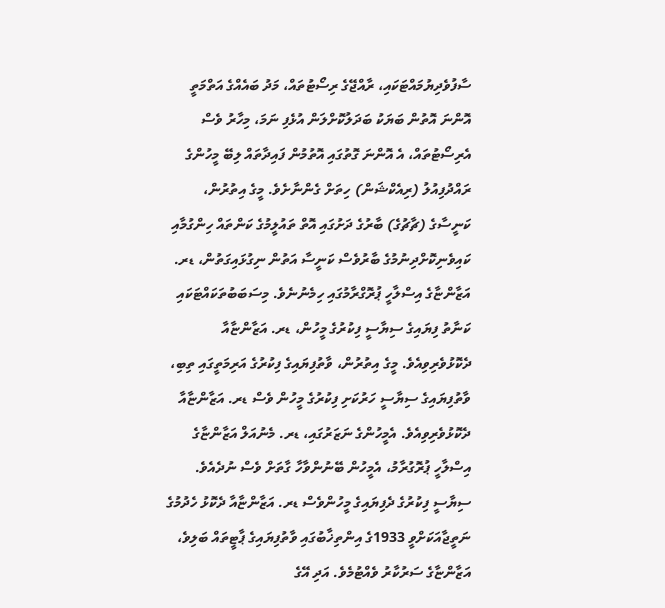ސާފުވެދިޔުމައްޓަކައި، ރާއްޖޭގެ ރިސޯޓުތައް، މަދު ބައެއްގެ އަތްމަތީ އޮންނަ އޮތުން ބަޔަކު ބަދަލުކޮށްލަން އުޅެފި ނަމަ، މިހާރު ވެސް އެރިސޯޓުތައް، އެ އޮންނަ ގޮތުގައި އޮތުމުން ފައިދާތައް ލިބޭ މީހުންގެ ރައްދުފިއުލު (ރިއެކްޝަން) ހިތަށް ގެންނާށެވެ. މީގެ އިތުރުން، ކަނީސާގެ (ޗާޗުގެ) ބާރުގެ ދަށުގައި އޮތް ތައުލީމުގެ ކަންތައް ހިންގުމާއި ކައިވެނިކޮށްދިނުމުގެ ބާރުވެސް ކަނީސާ އަތުން ނިގުޅައިގަތުން، ޑރ. އަޒާންޏާގެ އިސްލާހީ ޕުރޮގްރާމުގައި ހިމެނުނެވެ. މިސަބަބުތަކައްޓަކައި ކަނާތު ފިޔައިގެ ސިޔާސީ ފިކުރުގެ މީހުން، ޑރ. އަޒާންޏާއާ ދެކޮޅުވެރިވިއެވެ. މީގެ އިތުރުން، ވާތުފިޔައިގެ ފިކުރުގެ އަރިމަތީގައި ތިބި، ވާތުފިޔައިގެ ސިޔާސީ ހަރުކަށި ފިކުރުގެ މީހުން ވެސް ޑރ. އަޒާންޏާއާ ދެކޮޅުވެރިވިއެވެ. އެމީހުންގެ ނަޒަރުގައި، ޑރ. މެނުއަލް އަޒާންޏާގެ އިސްލާހީ ޕުރޮގުރާމު، އެމީހުން ބޭނުންވާހާ ގާތަށް ވެސް ނުދެއެވެ.
ސިޔާސީ ފިކުރުގެ ދެފިޔައިގެ މީހުންވެސް ޑރ. އަޒާންޏާއާ ދެކޮޅު ހެދުމުގެ ނަތީޖާއަކަށްވީ 1933ގެ އިންތިޚާބުގައި ވާތުފިޔައިގެ ޕާޓީތައް ބަލިވެ، އަޒާންޏާގެ ސަރުކާރު ވެއްޓުމެވެ. އަދި އޭގެ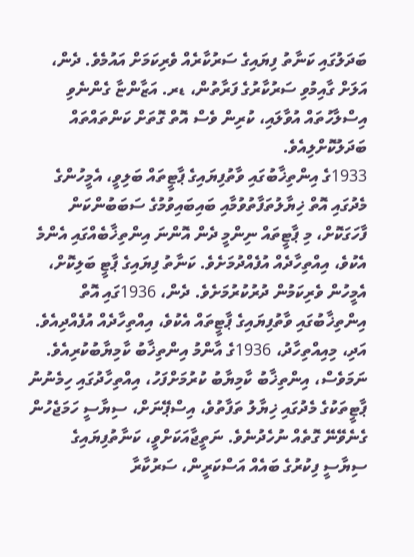ބަދަލުގައި ކަނާތު ފިޔައިގެ ސަރުކާރެއް ވެރިކަމަށް އައުމެވެ. ދެން، އަލަށް ގާއިމުވި ސަރުކާރުގެ ފަރާތުން، ޑރ. އަޒާންޏާ ގެންނެވި އިސްލާހުތައް އުވާލައި، ކުރިން ވެސް އޮތް ގޮތަށް ކަންތައްތައް ބަދަލުކޮށްލިއެވެ.
1933ގެ އިންތިޚާބުގައި ވާތުފިޔައިގެ ޕާޓީތައް ބަލިވީ، އެމީހުންގެ މެދުގައި އޮތް ޚިޔާލުތަފާތުވުމާއި ބައިބައިވުމުގެ ސަބަބުންކަން ފާހަގަކޮށް، މި ޕާޓީތައް ނިންމީ ދެން އޮންނަ އިންތިޚާބެއްގައި އެންމެ އެކުވެ، އިއްތިހާދެއް އުފެއްދުމަށެވެ. ކަނާތު ފިޔައިގެ ޕާޓީ ބަލިކޮށް، އެމީހުން ވެރިކަމުން ދުރުކުރުމަށެވެ. ދެން، 1936ގައި އޮތް އިންތިޚާބުގައި ވާތުފިޔައިގެ ޕާޓީތައް އެކުވެ، އިއްތިހާދެއް އުފެއްދިއެވެ. އަދި، މިއިއްތިހާދު، 1936ގެ އާންމު އިންތިޚާބު ކާމިޔާބުކުރިއެވެ. ނަމަވެސް، އިންތިޚާބު ކާމިޔާބު ކުރުމަށްފަހު، އިއްތިހާދުގައި ހިމެނުނު ޕާޓީތަކުގެ މެދުގައި ޚިޔާލު ތަފާތުވެ، އިސްޕޭނަށް، ސިޔާސީ ހަމަޖެހުން ގެނެވޭނޭ ގޮތެއް ނުހެދުނެވެ. ނަތީޖާއަކަށްވީ، ކަނާތުފިޔައިގެ ސިޔާސީ ފިކުރުގެ ބައެއް އަސްކަރީން، ސަރުކާރާ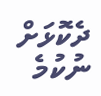ދެކޮޅަށް ނުކުމެ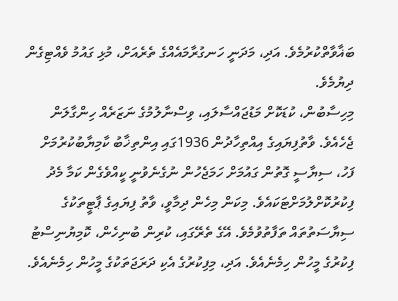ބަޣާވާތްކުރުމެވެ. އަދި، މަދަނީ ހަނގުރާމައެއްގެ ތެރެއަށް، މުޅި ގައުމު ވެއްޓިގެން ދިޔުމެވެ.
މިހިސާބުން، ކުޑަކޮށް މަޑުޖައްސާލައި، ވިސްނާލުމުގެ ނަޒަރެއް ހިންގާލަން ޖެހެއެވެ. ވާތުފިޔައިގެ އިއްތިހާދުން 1936ގައި އިންތިޚާބު ކާމިޔާބުކުރުމަށް ފަހު، ސިޔާސީ ގޮތުން ގައުމަށް ހަމަޖެހުން ނުގެނެވުނީ ކީއްވެގެން ކަމާ މެދު ފިކުރުކޮށްލުމަށްޓަކައެވެ. މިކަން މިހެން ދިމާވީ، ވާތު ފިޔައިގެ ޕާޓީތަކުގެ ސިޔާސަތުތައް ތަފާތުވުމެވެ. އޭގެ ތެރޭގައި، ކުރިން ބުނިހެން، ކޮމިޔުނިސްޓު ފިކުރުގެ މީހުން ހިމެނެއެވެ. އަދި، މިފިކުރުގެ އެކި ދަރަޖަތަކުގެ މީހުން ހިމެނެއެވެ.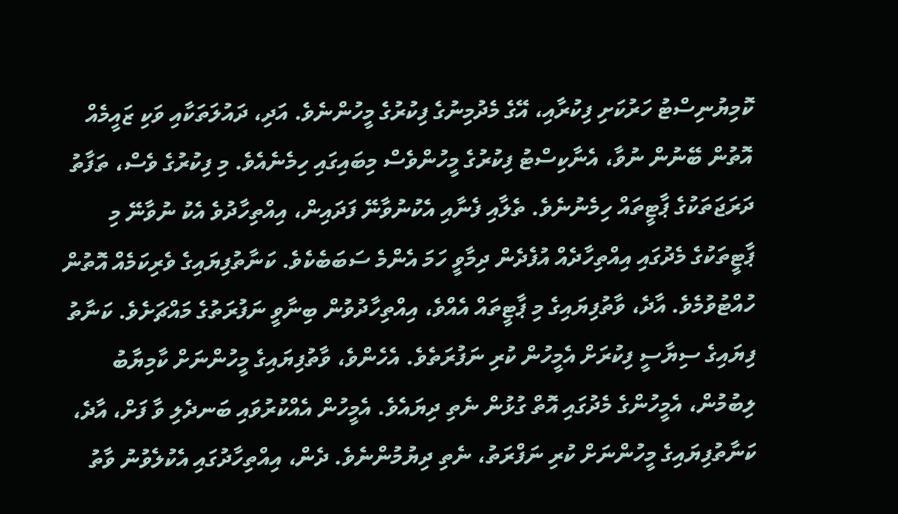ކޮމިޔުނިސްޓު ހަރުކަށި ފިކުރާއި، އޭގެ މެދުމިނުގެ ފިކުރުގެ މީހުންނެވެ. އަދި، ދައުލަތަކާއި ވަކި ޒައީމެއް އޮތުން ބޭނުން ނުވާ، އެނާކިސްޓު ފިކުރުގެ މީހުންވެސް މިބައިގައި ހިމެނެއެވެ. މި ފިކުރުގެ ވެސް، ތަފާތު ދަރަޖަތަކުގެ ޕާޓީތައް ހިމެނުނެވެ. ތެލާއި ފެނާއި އެކުނުވާނޭ ފަދައިން، އިއްތިހާދުވެ އެކު ނުވާނޭ މި ޕާޓީތަކުގެ މެދުގައި އިއްތިހާދެއް އުފެދެން ދިމާވީ ހަމަ އެންމެ ސަބަބެކެވެ. ކަނާތުފިޔައިގެ ވެރިކަމެއް އޮތުން ހުއްޓުވުމެވެ. އާދެ، ވާތުފިޔައިގެ މި ޕާޓީތައް އެއްވެ، އިއްތިހާދުވުން ބިނާވީ ނަފުރަތުގެ މައްޗަށެވެ. ކަނާތު ފިޔައިގެ ސިޔާސީ ފިކުރަށް އެމީހުން ކުރި ނަފުރަތެވެ. އެހެންވެ، ވާތުފިޔައިގެ މީހުންނަށް ކާމިޔާބު ލިބުމުން، އެމީހުންގެ މެދުގައި އޮތް ގުޅުން ނެތި ދިޔައެވެ. އެމީހުން އެއްކުރުވައި ބަނދެލި ވާ ފަށް، އާދެ، ކަނާތުފިޔައިގެ މީހުންނަށް ކުރި ނަފްރަތު، ނެތި ދިޔުމުންނެވެ. ދެން، އިއްތިހާދުގައި އެކުލެވުނު ވާތު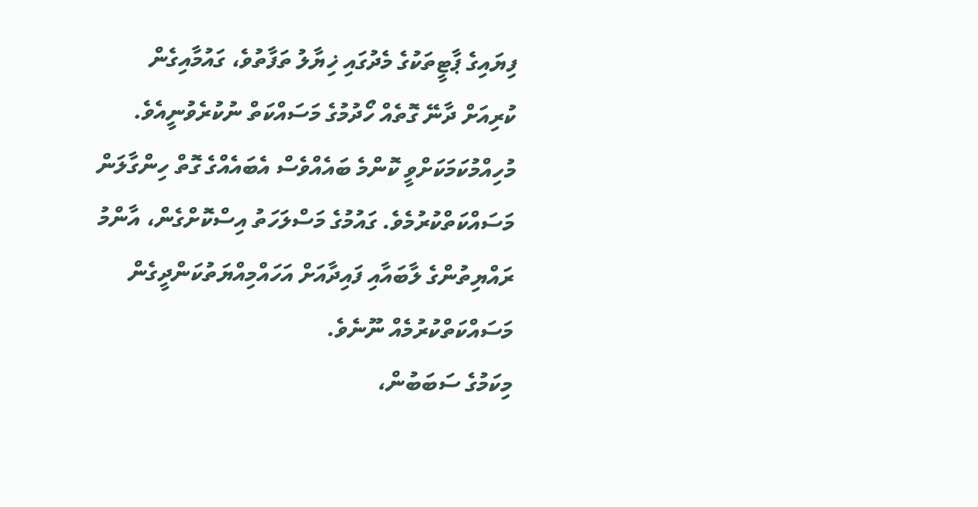ފިޔައިގެ ޕާޓީތަކުގެ މެދުގައި ޚިޔާލު ތަފާތުވެ، ގައުމާއިގެން ކުރިއަށް ދާނޭ ގޮތެއް ހޯދުމުގެ މަސައްކަތް ނުކުރެވުނީއެވެ. މުހިއްމުކަމަކަށްވީ ކޮންމެ ބައެއްވެސް އެބައެއްގެ ގޮތް ހިންގާލަން މަސައްކަތްކުރުމެވެ. ގައުމުގެ މަސްލަހަތު އިސްކޮށްގެން، އާންމު ރައްޔިތުންގެ ލާބައާއި ފައިދާއަށް އަހައްމިއްޔަތުކަންދީގެން މަސައްކަތްކުރުމެއް ނޫނެވެ.
މިކަމުގެ ސަބަބުން،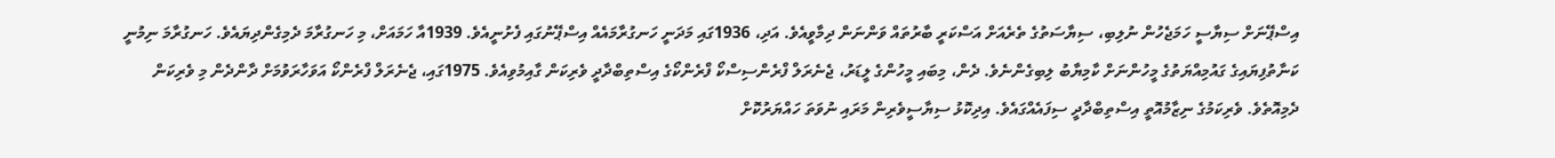އިސްޕޭނަށް ސިޔާސީ ހަމަޖެހުން ނުލިބި، ސިޔާސަތުގެ ތެރެއަށް އަސްކަރީ ބާރުތައް ވަންނަން ދިމާވީއެވެ. އަދި، 1936ގައި މަދަނީ ހަނގުރާމައެއް އިސްޕޭނުގައި ފެށުނީއެވެ. 1939އާ ހަމައަށް، މި ހަނގުރާމަ ދެމިގެންދިޔައެވެ. ހަނގުރާމަ ނިމުނީ ކަނާތުފިޔައިގެ ގައުމިއްޔަތުގެ މީހުންނަށް ކާމިޔާބު ލިބިގެންނެވެ. ދެން، މިބައި މީހުންގެ ލީޑަރު، ޖެނެރަލް ފްރެންސިސްކޯ ފްރެންކޯގެ އިސްތިބްދާދީ ވެރިކަން ގާއިމުވިއެވެ. 1975ގައި، ޖެނެރަލް ފްރެންކޯ އަވަހާރަވުމަށް ދާންދެން މި ވެރިކަން ދެމިއޮތެވެ. ވެރިކަމުގެ ނިޒާމުއޮތީ އިސްތިބްދާދީ ސިފައެއްގައެވެ. އިދިކޮޅު ސިޔާސީވެރިން މަރައި ނުވަތަ ހައްޔަރުކޮށް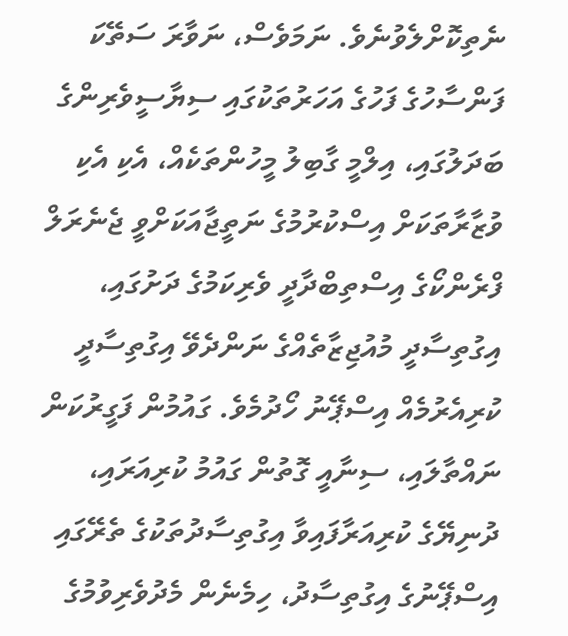ނެތިކޮށްލެވުނެވެ. ނަމަވެސް، ނަވާރަ ސަތޭކަ ފަންސާހުގެ ފަހުގެ އަހަރުތަކުގައި ސިޔާސީވެރިންގެ ބަދަލުގައި، އިލްމީ ގާބިލު މީހުންތަކެއް، އެކި އެކި ވުޒާރާތަކަށް އިސްކުރުމުގެ ނަތީޖާއަކަށްވީ ޖެނެރަލް ފްރެންކޯގެ އިސްތިބްދާދީ ވެރިކަމުގެ ދަށުގައި، އިގުތިސާދީ މުއުޖިޒާތެއްގެ ނަންދެވޭ އިގުތިސާދީ ކުރިއެރުމެއް އިސްޕޭނު ހޯދުމެވެ. ގައުމުން ފަގީރުކަން ނައްތާލައި، ސިނާއީ ގޮތުން ގައުމު ކުރިއަރައި، ދުނިޔޭގެ ކުރިއަރާފައިވާ އިގުތިސާދުތަކުގެ ތެރޭގައި އިސްޕޭނުގެ އިގުތިސާދު، ހިމެނެން މެދުވެރިވުމުގެ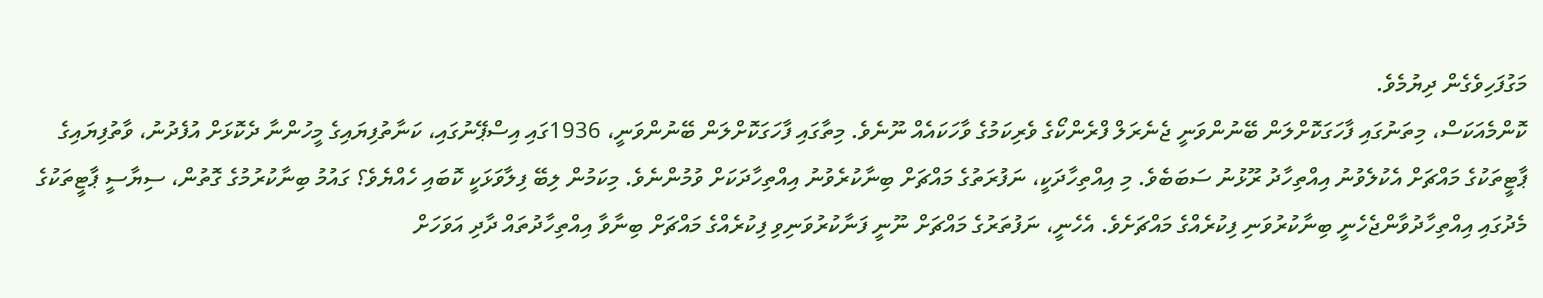މަގުފަހިވެގެން ދިޔުމެވެ.
ކޮންމެއަކަސް، މިތަނުގައި ފާހަގަކޮށްލަން ބޭނުންވަނީ ޖެނެރަލް ފްރެންކޯގެ ވެރިކަމުގެ ވާހަކައެއް ނޫނެވެ. މިތާގައި ފާހަގަކޮށްލަން ބޭނުންވަނީ، 1936ގައި އިސްޕޭނުގައި، ކަނާތުފިޔައިގެ މީހުންނާ ދެކޮޅަށް އުފެދުނު، ވާތުފިޔައިގެ ޕާޓީތަކުގެ މައްޗަށް އެކުލެވުނު އިއްތިހާދު ރޫޅުނު ސަބަބެވެ. މި އިއްތިހާދަކީ، ނަފުރަތުގެ މައްޗަށް ބިނާކުރެވުނު އިއްތިހާދަކަށް ވުމުންނެވެ. މިކަމުން ލިބޭ ފިލާވަޅަކީ ކޮބައި ހެއްޔެވެ؟ ގައުމު ބިނާކުރުމުގެ ގޮތުން، ސިޔާސީ ޕާޓީތަކުގެ މެދުގައި އިއްތިހާދުވާންޖެހެނީ ބިނާކުރުވަނި ފިކުރެއްގެ މައްޗަށެވެ. އެހެނީ، ނަފުތަރުގެ މައްޗަށް ނޫނީ ފަނާކުރުވަނިވި ފިކުރެއްގެ މައްޗަށް ބިނާވާ އިއްތިހާދުތައް ދާދި އަވަހަށް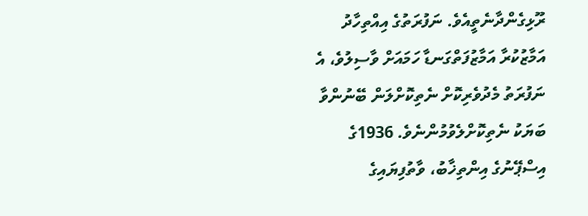ރޫޅިގެންދާނެތީއެވެ. ނަފުރަތުގެ އިއްތިހާދު އަމާޒުކުރާ އަމާޒުފަތްގަނޑާ ހަމައަށް ވާސިލުވެ، އެ ނަފުރަތު މެދުވެރިކޮށް ނެތިކޮށްލަން ބޭނުންވާ ބަޔަކު ނެތިކޮށްލެވުމުންނެވެ. 1936ގެ އިސްޕޭނުގެ އިންތިޚާބު، ވާތުފިޔައިގެ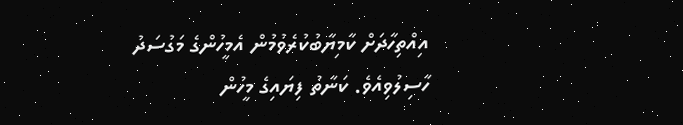އިއްތިހާދަށް ކާމިޔާބުކުރެވުމުން އެމީހުންގެ މަގުސަދު ހާސިލުވިއެވެ. ކަނާތު ފިޔައިގެ މީހުން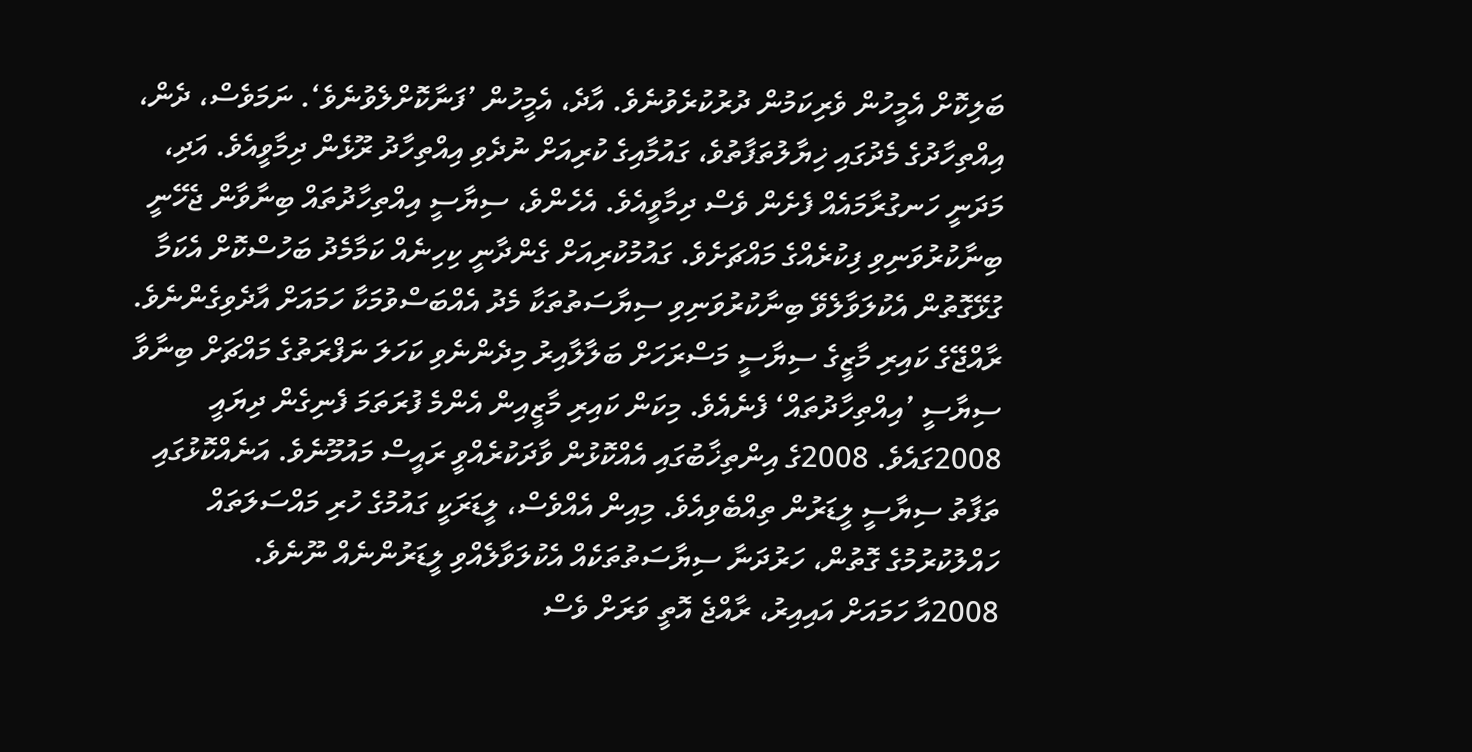ބަލިކޮށް އެމީހުން ވެރިކަމުން ދުރުކުރެވުނެވެ. އާދެ، އެމީހުން ’ފަނާކޮށްލެވުނެވެ‘. ނަމަވެސް، ދެން، އިއްތިހާދުގެ މެދުގައި ޚިޔާލުތަފާތުވެ، ގައުމާއިގެ ކުރިއަށް ނުދެވި އިއްތިހާދު ރޫޅެން ދިމާވީއެވެ. އަދި، މަދަނީ ހަނގުރާމައެއް ފެށެން ވެސް ދިމާވީއެވެ. އެހެންވެ، ސިޔާސީ އިއްތިހާދުތައް ބިނާވާން ޖެހޭނީ ބިނާކުރުވަނިވި ފިކުރެއްގެ މައްޗަށެވެ. ގައުމުކުރިއަށް ގެންދާނީ ކިހިނެއް ކަމާމެދު ބަހުސްކޮށް އެކަމާ ގުޅޭގޮތުން އެކުލަވާލެވޭ ބިނާކުރުވަނިވި ސިޔާސަތުތަކާ މެދު އެއްބަސްވުމަކާ ހަމައަށް އާދެވިގެންނެވެ.
ރާއްޖޭގެ ކައިރި މާޒީގެ ސިޔާސީ މަސްރަހަށް ބަލާލާއިރު މިދެންނެވި ކަހަލަ ނަފްރަތުގެ މައްޗަށް ބިނާވާ ސިޔާސީ ’އިއްތިހާދުތައް‘ ފެނެއެވެ. މިކަން ކައިރި މާޒީއިން އެންމެ ފުރަތަމަ ފެނިގެން ދިޔައީ 2008ގައެވެ. 2008ގެ އިންތިޚާބުގައި އެއްކޮޅުން ވާދަކުރެއްވީ ރައީސް މައުމޫނެވެ. އަނެއްކޮޅުގައި ތަފާތު ސިޔާސީ ލީޑަރުން ތިއްބެވިއެވެ. މިއިން އެއްވެސް، ލީޑަރަކީ ގައުމުގެ ހުރި މައްސަލަތައް ހައްލުކުރުމުގެ ގޮތުން، ހަރުދަނާ ސިޔާސަތުތަކެއް އެކުލަވާލެއްވި ލީޑަރުންނެއް ނޫނެވެ.
2008އާ ހަމައަށް އައިއިރު، ރާއްޖެ އޮތީ ވަރަށް ވެސް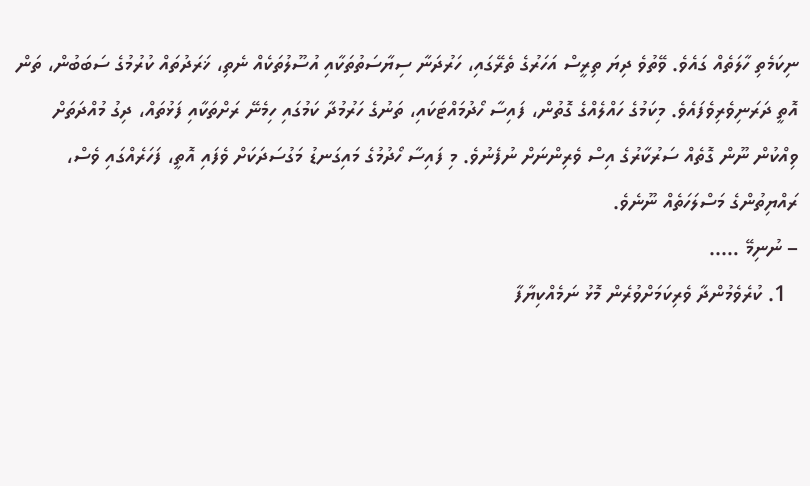ނިކަމެތި ހާލަތެއް ގައެވެ. ވޭތުވެ ދިޔަ ތިރީސް އަހަރުގެ ތެރޭގައި، ހަރުދަނާ ސިޔާސަތުތަކާއި އުސޫލުތަކެއް ނެތި، ޚަރަދުތައް ކުރުމުގެ ސަބަބުން، ތަން އޮތީ ދަރަނިވެރިވެފައެވެ. މިކަމުގެ ހައްލެއްގެ ގޮތުން، ފައިސާ ހޯދުމައްޓަކައި، ތަނުގެ ހަރުމުދާ ކަމުގައި ހިމެނޭ ރަށްތަކާއި ފަޅުތައް، ދިގު މުއްދަތަށް ވިއްކުން ނޫން ގޮތެއް ސަރުކާރުގެ އިސް ވެރިންނަށް ނުފެނުވެ. މި ފައިސާ ހޯދުމުގެ މައިގަނޑު މަގުސަދަކަށް ވެފައި އޮތީ، ފަހަރެއްގައި ވެސް، ރައްޔިތުންގެ މަސްލަހަތެއް ނޫނެވެ.
– ނުނިމޭ …..
  1. ކުރެވެމުންދާ ވެރިކަމަށްވުރެން މޮޅު ނަމެއްކިޔާފާ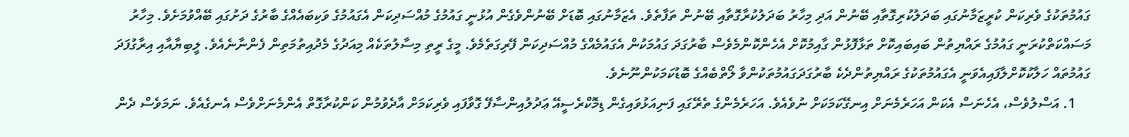ގައުމުތަކުގެ ވެރިކަން ކުރީޒަމާނުގައި ބަދަލުކުރިގޮތާއި ބޭނުން އަދި މިހާރު ބަދަލުކުރާގޮތާއި ބޭނުން ތަފާތެވެ. އެޒަމާނުގައި ބޮޑަށް ބޭނުންވެގެން އުޅުނީ ގައުމުގެ މުއްސަދިކަން އެގައުމުގެ ވަކިބައެއްގެ ބާރުގެ ދަށުގައި ބޭއްވުމަށެވެ. މިހާރު މަސައްކަތްކުރަނީ ގައުމުގެ ރައްޔިތުން ބައިބައިކޮށް ތަޅާފޮޅުން ގާއިމުކޮށް އެހެންކޮންމެވެސް ބާރުގަދަ ގައުމަކުން އެގައުމެއްގެ މުއްސަދިކަން ފޭރިގަތެމެވެ. މީގެ ރީތި މިސާލުތަކެއް މިއަދުގެ މެދުއިތުމަތިން ފެންނާނެއެވެ. ލީބިޔާއާއި އިރާގުފަދަ ގައުމުތައް ހަލާކުކޮށްލާފައިއެވަނީ އެގައުމުތަކުގެ ރައްޔިތުންދެކެ ބާރުގަދަގައުމުތަކުންވާ ލޯތްބެއްގެ ބޮޑުކަމަކުންނޫނެވެ.
    1. އަސްލުވެސް، އެހެނަސް އެކަން އަހަރެމެނަށް އިނގޭކަމަކަށް ނުވެއެވެ. އަހަރެމެންގެ ތެރޭގައި ފަނިއަޅުވައިގެން ޑިމޮކްރެސީއޭ ޢަދުލުއިންސާފޭ ގޮވާފައި ވެރިކަމަށް އާދެވުމުން ކަންކުރާގޮތް އެންމެނަށްވެސް އެނގެއެވެ. ނަމަވެސް ދެން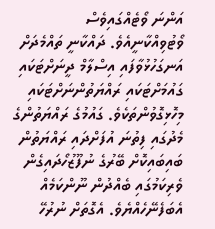އަންނަ ވޯޓެއްގައިވެސް ވޯޓުވިއްކާނީއެވެ. ދައްކާނީ ތައްމެދަށް އަނގަހުޅުވާފައި އިސްލާމް ދީނަށްޓަކައި ގައުމަށްޓަކައި ރައްޔަތުންނަށްޓަކައި މިހޮޅިގޮވުންތަކެވެ. ގައުމުގެ ރައްޔަތުންގެ މެދުގައި ފިތުނަ އުފަށްދައި ރައްޔަތުން ބައިބައިކޮށް ބޭރުގެ ނުފޫޒުހޯދައިގެން ވެރިކަމުގައި ބެއްދުން ނޫންކަމެއް އެބަފެނޭހެއްޔެވެ. އެގޮތަށް ނުރުހޭ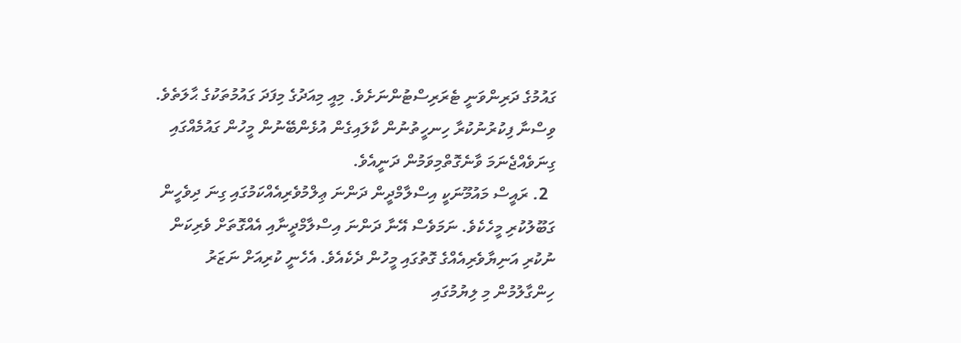ގައުމުގެ ދަރިންވަނީ ޓެރަރިސްޓުންނަށެވެ. މިއީ މިއަދުގެ މިފަދަ ގައުމުތަކުގެ ޙާލަތެވެ. ވިސްނާ ފިކުރުނުކުރާ ހިނހީތުނުން ކާލައިގެން އުޅެންބޭނުން މީހުން ގައުމެއްގައި ގިނަވެއްޖެނަމަ ވާނެގޮތްމިވަމުން ދަނީއެވެ.
  2. ރައީސް މައުމޫނަކީ އިސްލާމްދީން ދަންނަ ޢިލްމުވެރިއެއްކަމުގައި ގިނަ ދިވެހީން ގަބޫލުކުރި މީހެކެވެ. ނަމަވެސް އޭނާ ދަންނަ އިސްލާމްދީނާއި އެއްގޮތަށް ވެރިކަން ނުކުރި އަނިޔާވެރިއެއްގެ ގޮތުގައި މީހުން ދެކެއެވެ. އެހެނީ ކުރިއަށް ނަޒަރު ހިންގާލުމުން މި ލިޔުމުގައި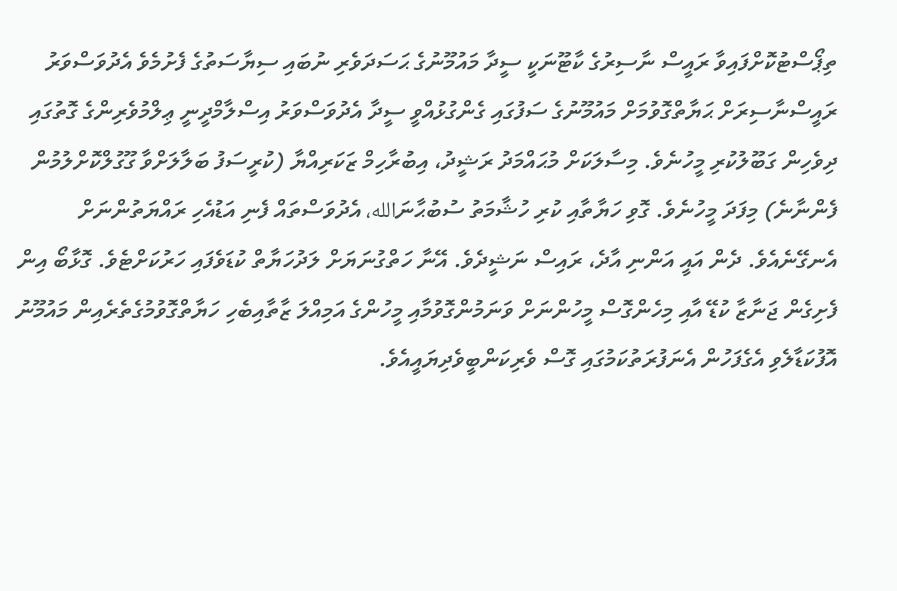ތިޕޯސްޓުކޮށްފައިވާ ރައީސް ނާސިރުގެ ކާޓޫނަކީ ސީދާ މައުމޫނުގެ ޙަސަދަވެރި ނުބައި ސިޔާސަތުގެ ފެށުމެވެ އެދުވަސްވަރު ރައީސްނާސިރަށް ޙަޔާތްގޮވުމަށް މައުމޫނުގެ ސަފުގައި ގެންގުޅުއްވީ ސީދާ އެދުވަސްވަރު އިސްލާމްދީނީ ޢިލްމުވެރިންގެ ގޮތުގައި ދިވެހިން ގަބޫލުކުރި މީހުނެވެ. މިސާލަކަށް މުޙައްމަދު ރަޝީދު، އިބުރާހިމް ޒަކަރިއްޔާ (ކުރީސަފު ބަލާލަށްވާ ގޫގުލްކޮށްލުމުން ފެންނާނެ) މިފަދަ މީހުނެވެ. ގޮވި ހަޔާތާއި ކުރި ހުޝާމަތު ސުބުޙާނަالله، އެދުވަސްތައް ފެނި އަޑުއެހި ރައްޔަތުންނަށް އެނގޭނެއެވެ. ދެން އައީ އަންނި އާދެ، ރައިސް ނަޝީދެވެ. އޭނާ ހަތްގުނަޔަށް ލަދުހަޔާތް ކުޑަވެފައި ހަރުކަށްޓެވެ. ގޮޅާބޯ އިން ފެށިގެން ޖަނާޒާ ކުޑޭ އާއި މިހެންގޮސް މީހުންނަށް ވަނަމުންގޮވުމާއި މީހުންގެ އަމިއްލަ ޒާތާއިބެހި ހަޔާތްގޮވުމުގެތެރެއިން މައުމޫނު އޮފުކަޑާލެވި އެގެފަހުން އެނަފުރަތުކަމުގައި ގޮސް ވެރިކަންބީވެދިޔައީއެވެ.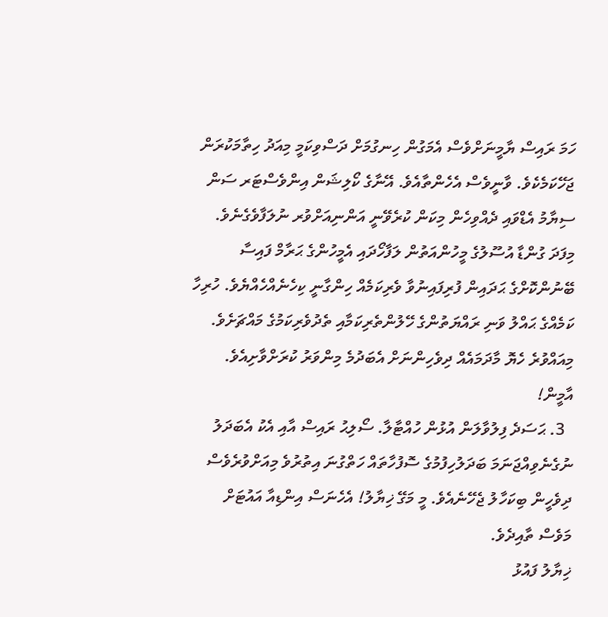ހަމަ ރައިސް ޔާމީނަށްވެސް އެމަގުން ހިނގުމަށް ދަސްވިކަމީ މިއަދު ހިތާމަކުރަން ޖަހޭކަމެކެވެ. ވާނީވެސް އެހެންތާއެވެ. އޭނާގެ ކޯލިޝަން އިންވެސްޓަރ ސަން ސިޔާމު އެޑްވައި ދެއްވިހެން މިކަން ކުރެވޭނީ އަންނިއަށްވުރ ނުލަފާވެގެނެވެ. މިފަދަ ގުންޑާ އުސޫލުގެ މީހުންއަތުން ލަފާހޯދައި އެމީހުންގެ ޙަރާމް ފައިސާ ބޭނުންކޮށްގެ ޙަދައިން ފުރިފައިނުވާ ވެރިކަމެއް ހިންގާނީ ކިހެނެއްހެއްޔެވެ. ހުރިހާ ކަމެއްގެ ޙައްލު ވަނި ރައްޔަތުންގެ ހޭލުންތެރިކަމާއި ތެދުވެރިކަމުގެ މައްޗަށެވެ. މިއައްވުރެ ހެޔޮ މާދަމައެއް ދިވެހިންނަށް އެބަދުމެ މިންވަރު ކުރަށްވާށިއެވެ. އާމީން!
  3. ޙަސަދެ ފިލުވާލަން އުޅުން ހުއްޓާލާ. ސޯލިޙު ރައިސް އާއި އެކު އެބަދަލު ނުގެނެވިއްޖަނަމަ ބަދަލުހިފުމުގެ ސޮފުހާތައް ހަތްގުނަ އިތުރުވެ މިއަށްވުރެވެސް ދިވެހީން ބިކަހާލު ޖެހޭނެއެވެ. މީ މަގޭ ޚިޔާލު! އެހެނަސް އިންޑިއާ އައުޓަށް މަވެސް ތާއިދެވެ.
ޚިޔާލު ފައުޅު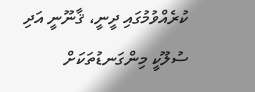ކުރެއްވުމުގައި ދީނީ، ޤާނޫނީ އަދި ސުލޫކީ މިންގަނޑުތަކަށް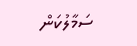ސަމާލުކަން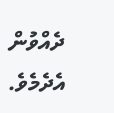ދެއްވުން އެދެމެވެ.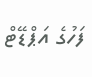ފަހުގެ އަޕްޑޭޓް